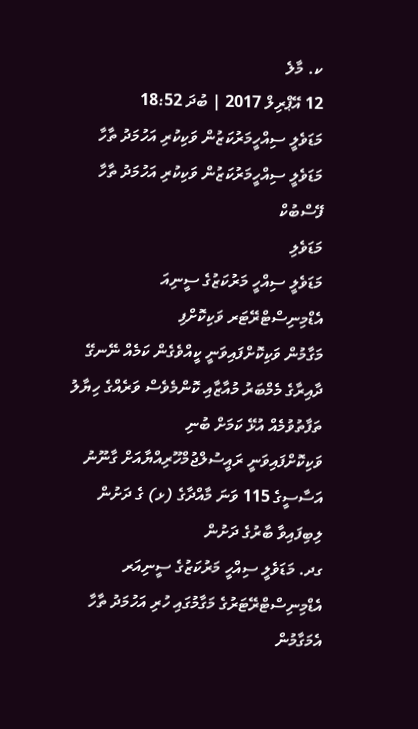ކ. މާލެ
12 އޭޕްރިލް 2017 | ބުދަ 18:52
މަޑަވެލީ ސިއްހީމަރުކަޒުން ވަކިކުރި އަހުމަދު ތާހާ
މަޑަވެލީ ސިއްހީމަރުކަޒުން ވަކިކުރި އަހުމަދު ތާހާ
ފޭސްބުކް
މަޑަވެލި
މަޑަވެލީ ސިއްހީ މަރުކަޒުގެ ސީނިއަ އެޑްމިނިސްޓްރޭޓަރ ވަކިކޮށްފި
މަގާމުން ވަކިކޮށްފައިވަނީ ކީއްވެގެން ކަމެއް ނޭނގޭ
ދާއިރާގެ މެމްބަރު މުއާޒާއި ކޮންމެވެސް ވަރެއްގެ ހިޔާލު ތަފާތުވުމެއް އުޅޭ ކަމަށް ބުނި
ވަކިކޮށްފައިވަނީ ރައީސުލްޖުމްހޫރިއްޔާއަށް ގާނޫނު އަސާސީގެ 115 ވަނަ މާއްދާގެ (ޅ) ގެ ދަށުން ލިބިފައިވާ ބާރުގެ ދަށުން
ގދ. މަޑަވެލީ ސިއްހީ މަރުކަޒުގެ ސީނިއަރ އެޑްމިނިސްޓްރޭޓަރުގެ މަގާމުގައި ހުރި އަހުމަދު ތާހާ އެމަގާމުން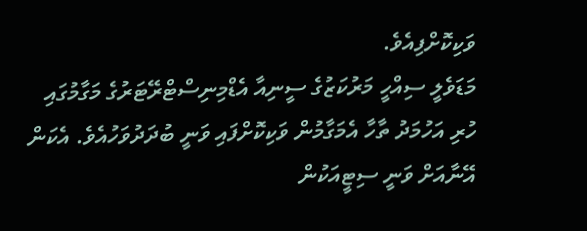ވަކިކޮށްފިއެވެ.
މަޑަވެލީ ސިއްހީ މަރުކަޒުގެ ސީނިއާ އެޑްމިނިސްޓްރޭޓަރުގެ މަގާމުގައި ހުރި އަހުމަދު ތާހާ އެމަގާމުން ވަކިކޮށްފައި ވަނީ ބުދަދުވަހުއެވެ. އެކަން އޭނާއަށް ވަނީ ސިޓީއަކުން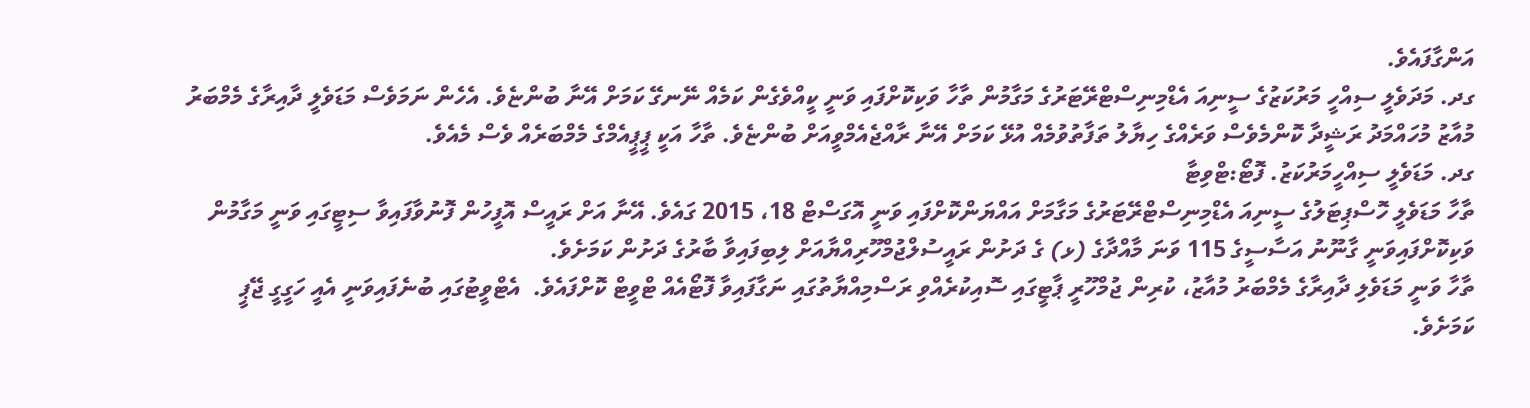އަންގާފައެވެ.
ގދ. މަދަވެލީ ސިއްހީ މަރުކަޒުގެ ސީނިއަ އެޑްމިނިސްޓްރޭޓަރުގެ މަގާމުން ތާހާ ވަކިކޮށްފައި ވަނީ ކީއްވެގެން ކަމެއް ނޭނގޭ ކަމަށް އޭނާ ބުންޏެވެ. އެހެން ނަމަވެސް މަޑަވެލީ ދާއިރާގެ މެމްބަރު މުއާޒު މުހައްމަދު ރަޝީދާ ކޮންމެވެސް ވަރެއްގެ ހިޔާލު ތަފާތުވުމެއް އުޅޭ ކަމަށް އޭނާ ރާއްޖެއެމްވީއަށް ބުންޏެވެ. ތާހާ އަކީ ޕީޕީއެމްގެ މެމްބަރެއް ވެސް މެއެވެ.
ގދ. މަޑަވެލީ ސިއްހީމަރުކަޒު. ފޮޓޯ:ޓްވިޓާ
ތާހާ މަޑަވެލީ ހޮސްޕިޓަލުގެ ސީނިއަ އެޑްމިނިސްޓްރޭޓަރުގެ މަގާމަށް އައްޔަންކޮށްފައި ވަނީ އޮގަސްޓް 18، 2015 ގައެވެ. އޭނާ އަށް ރައީސް އޮފީހުން ފޮނުވާފައިވާ ސިޓީގައި ވަނީ މަގާމުން ވަކިކޮށްފައިވަނީ ގާނޫނު އަސާސީގެ 115 ވަނަ މާއްދާގެ (ޅ) ގެ ދަށުން ރައީސުލްޖުމްހޫރިއްޔާއަށް ލިބިފައިވާ ބާރުގެ ދަށުން ކަމަށެވެ.
ތާހާ ވަނީ މަޑަވެލި ދާއިރާގެ މެމްބަރު މުއާޒު، ކުރިން ޖުމްހޫރީ ޕާޓީގައި ސޮއިކުރެއްވި ރަސްމިއްޔާތުގައި ނަގާފައިވާ ފޮޓޯއެއް ޓްވީޓް ކޮށްފައެވެ.  އެޓްވީޓުގައި ބުނެފައިވަނީ އެއީ ހަގީގީ ޖޭޕީ ކަމަށެވެ.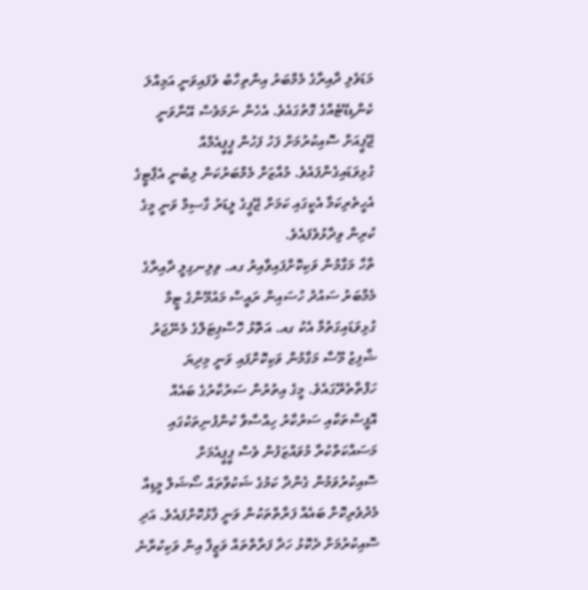މަޑަވެލި ދާއިރާގެ މެމްބަރު އިންތިހާބު ވެފައިވަނީ އަމިއްލަ ކެންޑިޑޭޓެއްގެ ގޮތުގައެވެ. އެހެން ނަމަވެސް އޭނާވަނީ ޖޭޕީއަށް ސޮއިކުރުމަށް ފަހު ފަހުން ޕީޕީއެމްއާ ގުޅިވަޑައިގެންފައެވެ. މުއާޒަށް މެމްބަރުކަން ލިބުނީ އެޕާޓީގެ އެހީތެރިކަމާ އެކީގައި ކަމަށް ޖޭޕީގެ ލީޑަރު ގާސިމް ވަނީ މީގެ ކުރިން ވިދާޅުވެފައެވެ.
ތާހާ މަގާމުން ވަކިކޮށްފައިވާއިރު ގއ. ވިލިނގިލީ ދާއިރާގެ މެމްބަރު ސައުދު ހުސައިން ރައީސް މައުމޫންގެ ޓީމާ ގުޅިވަޑައިގަތުމާ އެކު ގއ. އަތޮޅު ހޮސްޕިޓަލްގެ މެނޭޖަރު ޝާފިޒު މޫސާ މަގާމުން ވަކިކޮށްފައި ވަނީ މިދިޔަ ހަފްތާތެރޭގައެވެ. މީގެ އިތުރުން ސަރުކާރުގެ ބައެއް އޮފީސްތަކާއި ސަރުކާރު ހިއްސާވާ ކުންފުނިތަކުގައި މަސައްކަތްކުރާ މުވައްޒަފުން ވެސް ޕީޕީއެމަށް ސޮއިކުރުވަމުން ގެންދާ ކަމުގެ ޝަކުވާތައް ސޯޝަލް މީޑިއާ މެދުވެރިކޮށް ބައެއް ފަރާތްތަކުން ވަނީ ފާޅުކޮށްފައެވެ. އަދި ސޮއިކުރުމަށް ދެކޮޅު ހަދާ ފަރާތްތައް ވަޒީފާ އިން ވަކިކުރާނެ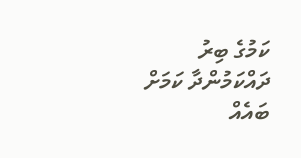ކަމުގެ ބިރު ދައްކަމުންދާ ކަމަށް ބައެއް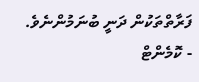ފަރާތްތަކުން ދަނީ ބުނަމުންނެވެ.
- ކޮމެންޓް